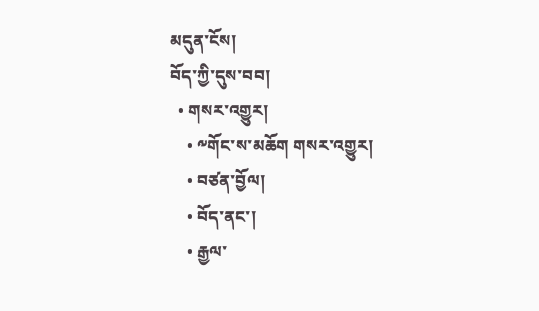མདུན་ངོས།
བོད་ཀྱི་དུས་བབ།
  • གསར་འགྱུར།
    • ༸གོང་ས་མཆོག གསར་འགྱུར།
    • བཙན་བྱོལ།
    • བོད་ནང་།
    • རྒྱལ་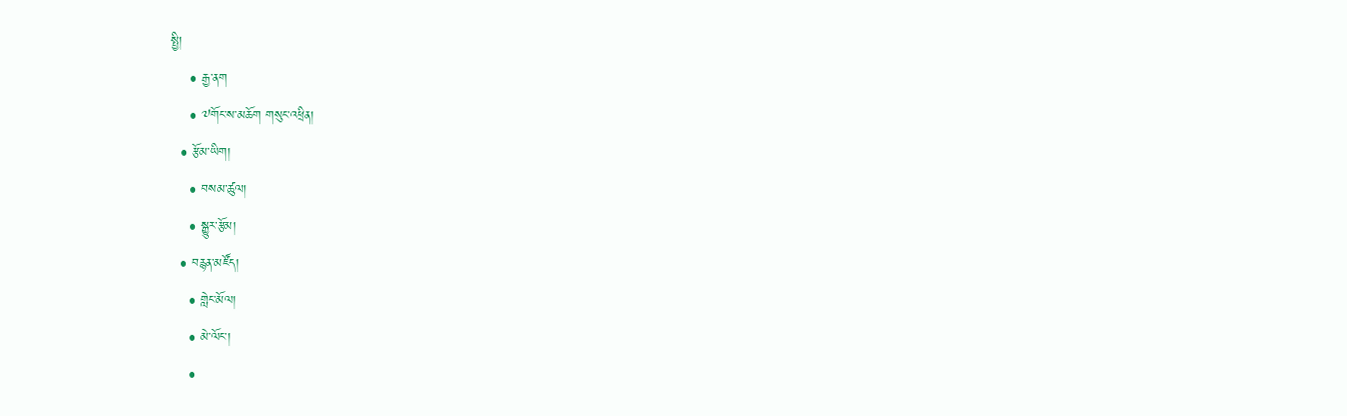སྤྱི།
    • རྒྱ་ནག
    • ༧གོང་ས་མཆོག གསུང་འཕྲིན།
  • རྩོམ་ཡིག།
    • བསམ་ཚུལ།
    • སྒྱུར་རྩོམ།
  • བརྙན་མཛོད།
    • གླེང་མོལ།
    • མེ་ལོང་།
    •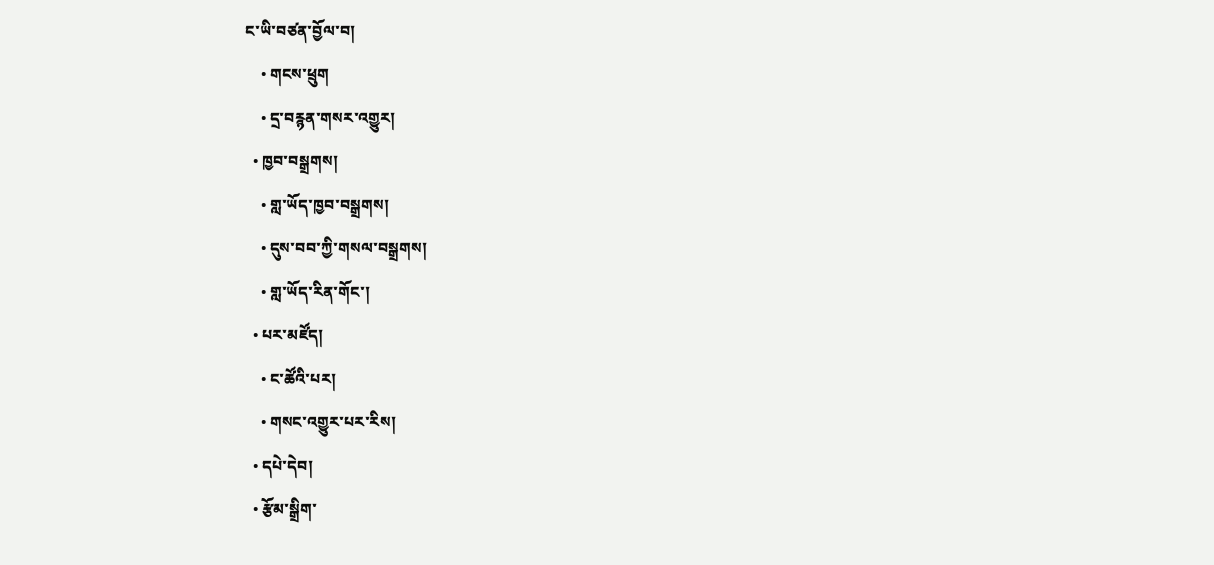ང་ཡི་བཙན་བྱོལ་བ།
    • གངས་ཕྲུག
    • དྲ་བརྙན་གསར་འགྱུར།
  • ཁྱབ་བསྒྲགས།
    • གླ་ཡོད་ཁྱབ་བསྒྲགས།
    • དུས་བབ་ཀྱི་གསལ་བསྒྲགས།
    • གླ་ཡོད་རིན་གོང་།
  • པར་མཛོད།
    • ང་ཚོའི་པར།
    • གསང་འགྱུར་པར་རིས།
  • དཔེ་དེབ།
  • རྩོམ་སྒྲིག་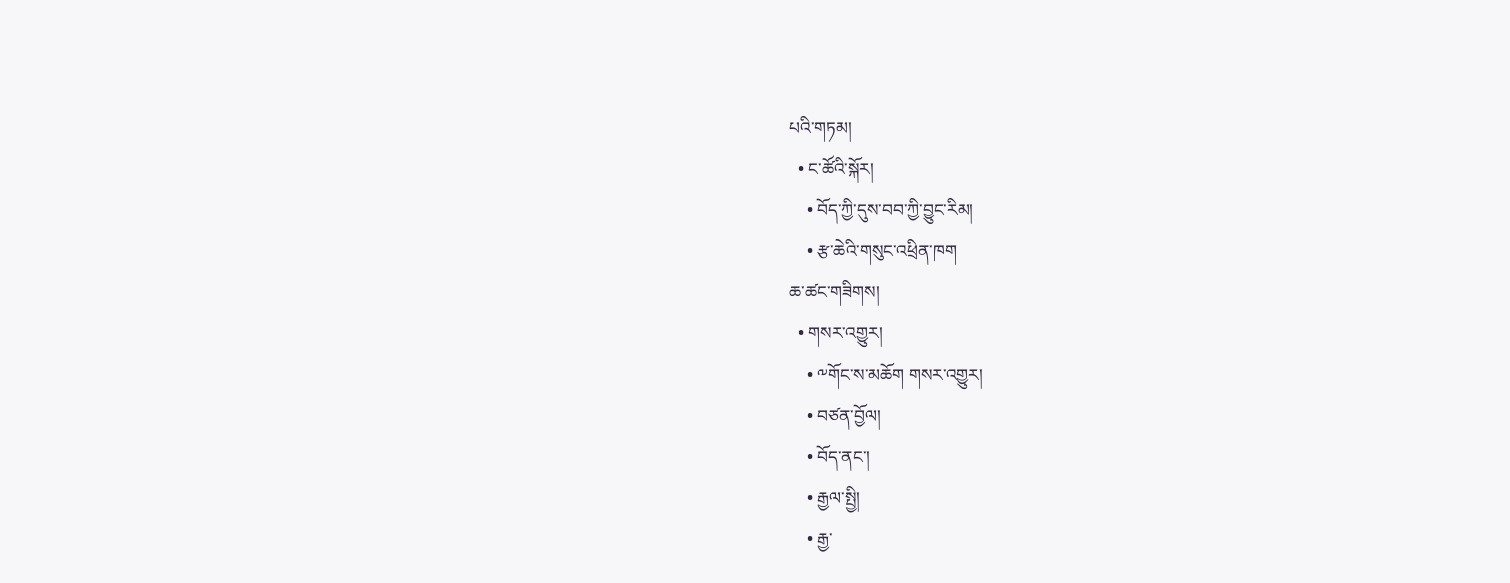པའི་གཏམ།
  • ང་ཚོའི་སྐོར།
    • བོད་ཀྱི་དུས་བབ་ཀྱི་བྱུང་རིམ།
    • རྩ་ཆེའི་གསུང་འཕྲིན་ཁག
ཆ་ཚང་གཟིགས།
  • གསར་འགྱུར།
    • ༸གོང་ས་མཆོག གསར་འགྱུར།
    • བཙན་བྱོལ།
    • བོད་ནང་།
    • རྒྱལ་སྤྱི།
    • རྒྱ་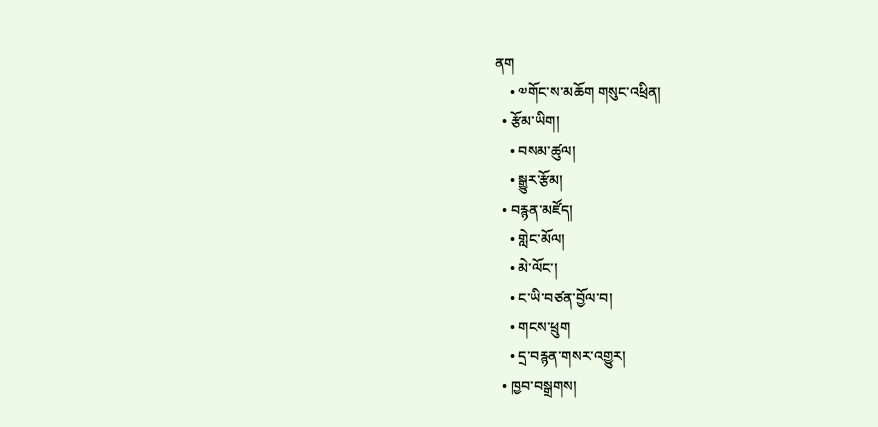ནག
    • ༧གོང་ས་མཆོག གསུང་འཕྲིན།
  • རྩོམ་ཡིག།
    • བསམ་ཚུལ།
    • སྒྱུར་རྩོམ།
  • བརྙན་མཛོད།
    • གླེང་མོལ།
    • མེ་ལོང་།
    • ང་ཡི་བཙན་བྱོལ་བ།
    • གངས་ཕྲུག
    • དྲ་བརྙན་གསར་འགྱུར།
  • ཁྱབ་བསྒྲགས།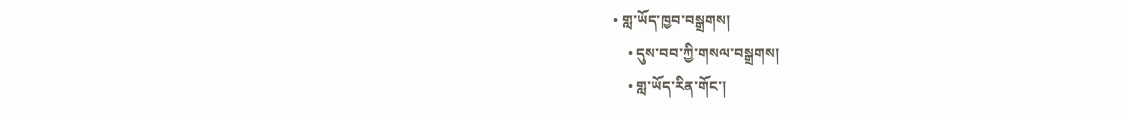• གླ་ཡོད་ཁྱབ་བསྒྲགས།
    • དུས་བབ་ཀྱི་གསལ་བསྒྲགས།
    • གླ་ཡོད་རིན་གོང་།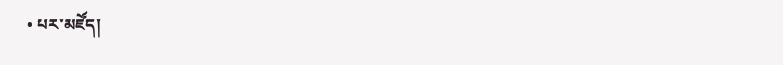• པར་མཛོད།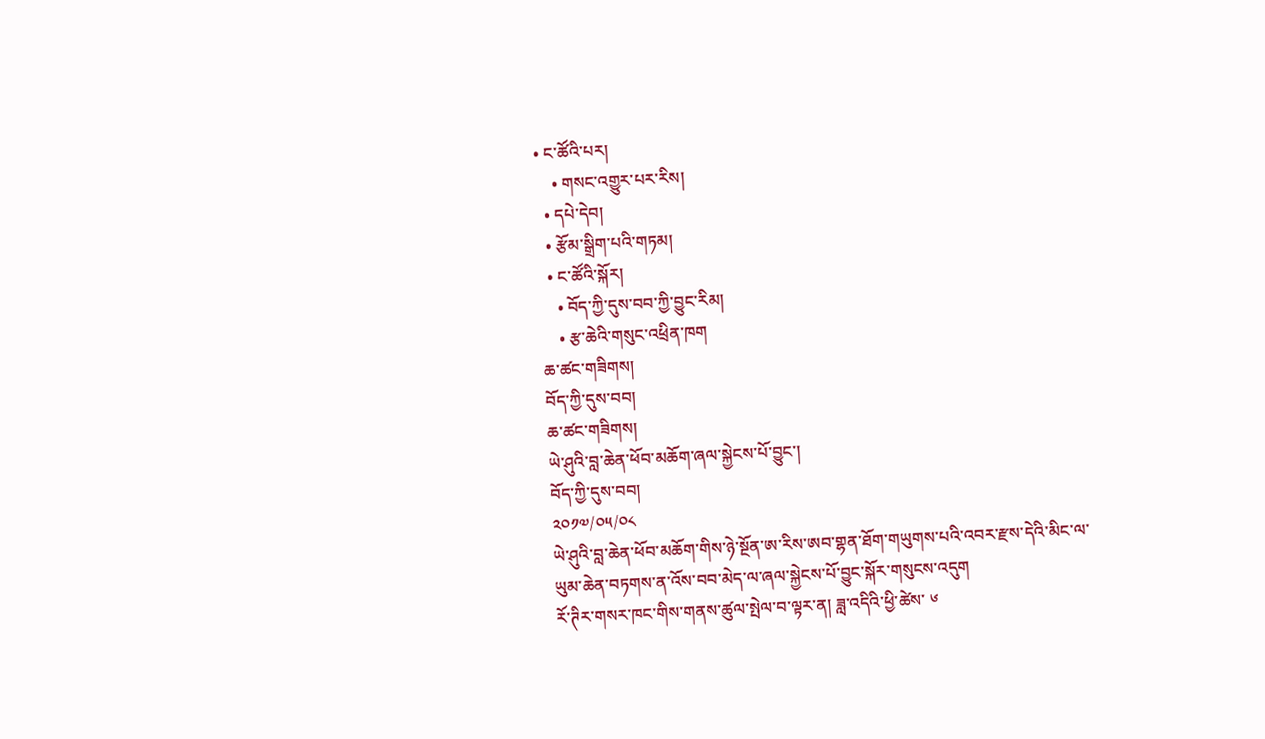• ང་ཚོའི་པར།
    • གསང་འགྱུར་པར་རིས།
  • དཔེ་དེབ།
  • རྩོམ་སྒྲིག་པའི་གཏམ།
  • ང་ཚོའི་སྐོར།
    • བོད་ཀྱི་དུས་བབ་ཀྱི་བྱུང་རིམ།
    • རྩ་ཆེའི་གསུང་འཕྲིན་ཁག
ཆ་ཚང་གཟིགས།
བོད་ཀྱི་དུས་བབ།
ཆ་ཚང་གཟིགས།
ཡེ་ཤུའི་བླ་ཆེན་ཕོབ་མཆོག་ཞལ་སྐྱེངས་པོ་བྱུང་།
བོད་ཀྱི་དུས་བབ།
༢༠༡༧/༠༥/༠༨
ཡེ་ཤུའི་བླ་ཆེན་ཕོབ་མཆོག་གིས་ཉེ་སྔོན་ཨ་རིས་ཨབ་གྷན་ཐོག་གཡུགས་པའི་འབར་རྫས་དེའི་མིང་ལ་ཡུམ་ཆེན་བཏགས་ན་འོས་བབ་མེད་ལ་ཞལ་སྐྱེངས་པོ་བྱུང་སྐོར་གསུངས་འདུག
རོ་ཊིར་གསར་ཁང་གིས་གནས་ཚུལ་སྤེལ་བ་ལྟར་ན། ཟླ་འདིའི་ཕྱི་ཚེས་ ༦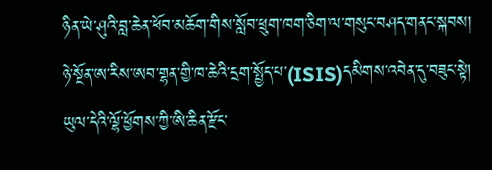ཉིན་ཡེ་ཤུའི་བླ་ཆེན་ཕོབ་མཆོག་གིས་སློབ་ཕྲུག་ཁག་ཅིག་ལ་གསུང་བཤད་གནང་སྐབས། ཉེ་སྔོན་ཨ་རིས་ཨབ་གྷན་གྱི་ཁ་ཆེའི་དྲག་སྤྱོད་པ་(ISIS)དམིགས་འབེན་དུ་བཟུང་སྟེ། ཡུལ་དེའི་ལྷོ་ཕྱོགས་ཀྱི་ཨི་ཆིན་རྫོང་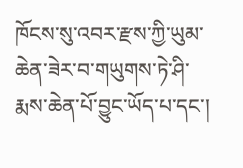ཁོངས་སུ་འབར་རྫས་ཀྱི་ཡུམ་ཆེན་ཟེར་བ་གཡུགས་ཏེ་ཤི་རྨས་ཆེན་པོ་བྱུང་ཡོད་པ་དང་།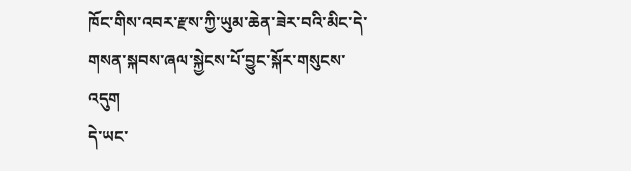ཁོང་གིས་འབར་རྫས་ཀྱི་ཡུམ་ཆེན་ཟེར་བའི་མིང་དེ་གསན་སྐབས་ཞལ་སྐྱེངས་པོ་བྱུང་སྐོར་གསུངས་འདུག
དེ་ཡང་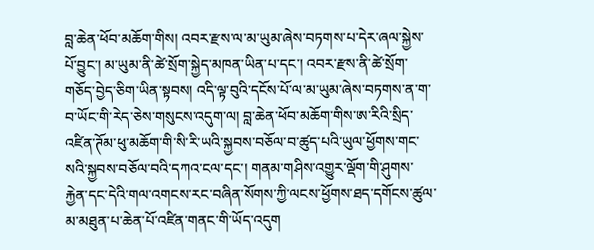བླ་ཆེན་ཕོབ་མཆོག་གིས། འབར་རྫས་ལ་མ་ཡུམ་ཞེས་བཏགས་པ་དེར་ཞལ་སྐྱེས་པོ་བྱུང་། མ་ཡུམ་ནི་ཚེ་སྲོག་སྐྱེད་མཁན་ཡིན་པ་དང་། འབར་རྫས་ནི་ཚེ་སྲོག་གཅོད་བྱེད་ཅིག་ཡིན་སྟབས། འདི་ལྟ་བུའི་དངོས་པོ་ལ་མ་ཡུམ་ཞེས་བཏགས་ན་ག་བ་ཡོང་གི་རེད་ཅེས་གསུངས་འདུག་ལ། བླ་ཆེན་ཕོབ་མཆོག་གིས་ཨ་རིའི་སྲིད་འཛིན་ཊོམ་ཕུ་མཆོག་གི་སི་རི་ཡའི་སྐྱབས་བཅོལ་བ་ཚུད་པའི་ཡུལ་ཕྱོགས་གང་སའི་སྐྱབས་བཅོལ་བའི་དཀའ་ངལ་དང་། གནམ་གཤིས་འགྱུར་ལྡོག་གི་ཤུགས་རྐྱེན་དང་དེའི་གལ་འགངས་རང་བཞིན་སོགས་ཀྱི་ལངས་ཕྱོགས་ཐད་དགོངས་ཚུལ་མ་མཐུན་པ་ཆེན་པོ་འཛིན་གནང་གི་ཡོད་འདུག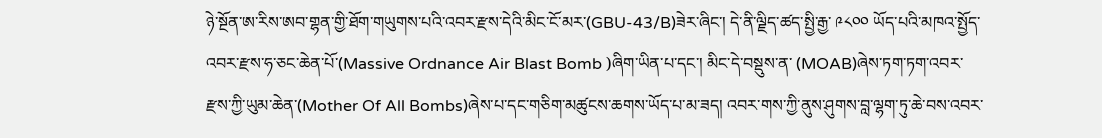ཉེ་སྔོན་ཨ་རིས་ཨབ་གྷན་གྱི་ཐོག་གཡུགས་པའི་འབར་རྫས་དེའི་མིང་ངོ་མར་(GBU-43/B)ཟེར་ཞིང་། དེ་ནི་ལྗིད་ཚད་སྤྱི་རྒྱ་ ༩༨༠༠ ཡོད་པའི་མཁའ་སྤྱོད་འབར་རྫས་ཧ་ཅང་ཆེན་པོ་(Massive Ordnance Air Blast Bomb )ཞིག་ཡིན་པ་དང་། མིང་དེ་བསྡུས་ན་ (MOAB)ཞེས་ཏག་ཏག་འབར་རྫས་ཀྱི་ཡུམ་ཆེན་(Mother Of All Bombs)ཞེས་པ་དང་གཅིག་མཚུངས་ཆགས་ཡོད་པ་མ་ཟད། འབར་གས་ཀྱི་ནུས་ཤུགས་བླ་ལྷག་ཏུ་ཆེ་བས་འབར་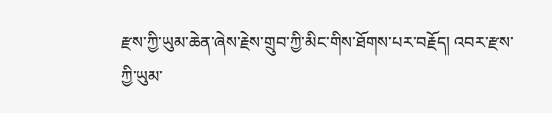རྫས་ཀྱི་ཡུམ་ཆེན་ཞེས་རྗེས་གྲུབ་ཀྱི་མིང་གིས་ཐོགས་པར་བརྗོད། འབར་རྫས་ཀྱི་ཡུམ་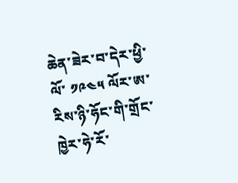ཆེན་ཟེར་བ་དེར་ཕྱི་ལོ་ ༡༩༤༥ ལོར་ཨ་རིས་ཉི་ཧོང་གི་གྲོང་ཁྱེར་ཧེ་རོ་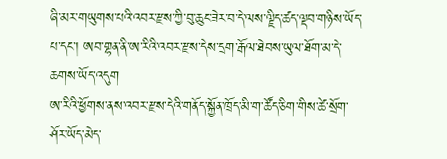ཞི་མར་གཡུགས་པའི་འབར་རྫས་ཀྱི་བུ་ཆུང་ཟེར་བ་དེ་ལས་ལྗིད་ཚད་ལྡབ་གཉིས་ཡོད་པ་དང་། ཨབ་གྷན་ནི་ཨ་རིའི་འབར་རྫས་དེས་དྲག་རྒོལ་ཐེབས་ཡུལ་ཐོག་མ་དེ་ཆགས་ཡོད་འདུག
ཨ་རིའི་ཕྱོགས་ནས་འབར་རྫས་དེའི་གནོད་སྐྱོན་ཁྲོད་མི་ག་ཚོད་ཅིག་གིས་ཚེ་སྲོག་ཤོར་ཡོད་མེད་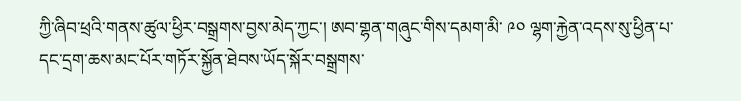ཀྱི་ཞིབ་ཕྲའི་གནས་ཚུལ་ཕྱིར་བསྒྲགས་བྱས་མེད་ཀྱང་། ཨབ་གྷན་གཞུང་གིས་དམག་མི་ ༩༠ ལྷག་རྐྱེན་འདས་སུ་ཕྱིན་པ་དང་དྲག་ཆས་མང་པོར་གཏོར་སྐྱོན་ཐེབས་ཡོད་སྐོར་བསྒྲགས་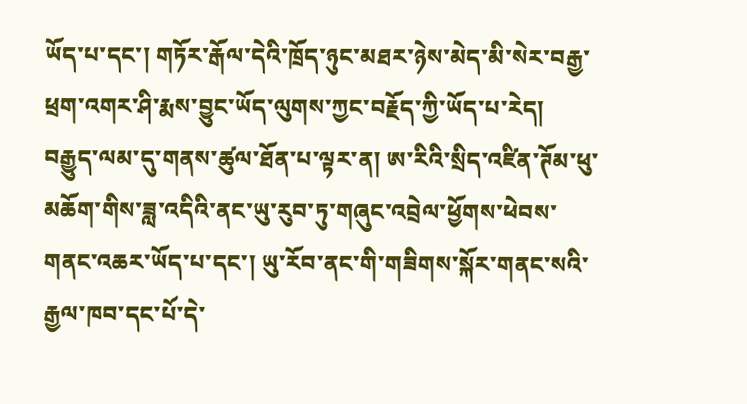ཡོད་པ་དང་། གཏོར་རྒོལ་དེའི་ཁྲོད་ཉུང་མཐར་ཉེས་མེད་མི་སེར་བརྒྱ་ཕྲག་འགར་ཤི་རྨས་བྱུང་ཡོད་ལུགས་ཀྱང་བརྗོད་ཀྱི་ཡོད་པ་རེད།
བརྒྱུད་ལམ་དུ་གནས་ཚུལ་ཐོན་པ་ལྟར་ན། ཨ་རིའི་སྲིད་འཛིན་ཊོམ་ཕུ་མཆོག་གིས་ཟླ་འདིའི་ནང་ཡུ་རུབ་ཏུ་གཞུང་འབྲེལ་ཕྱོགས་ཕེབས་གནང་འཆར་ཡོད་པ་དང་། ཡུ་རོབ་ནང་གི་གཟིགས་སྐོར་གནང་སའི་རྒྱལ་ཁབ་དང་པོ་དེ་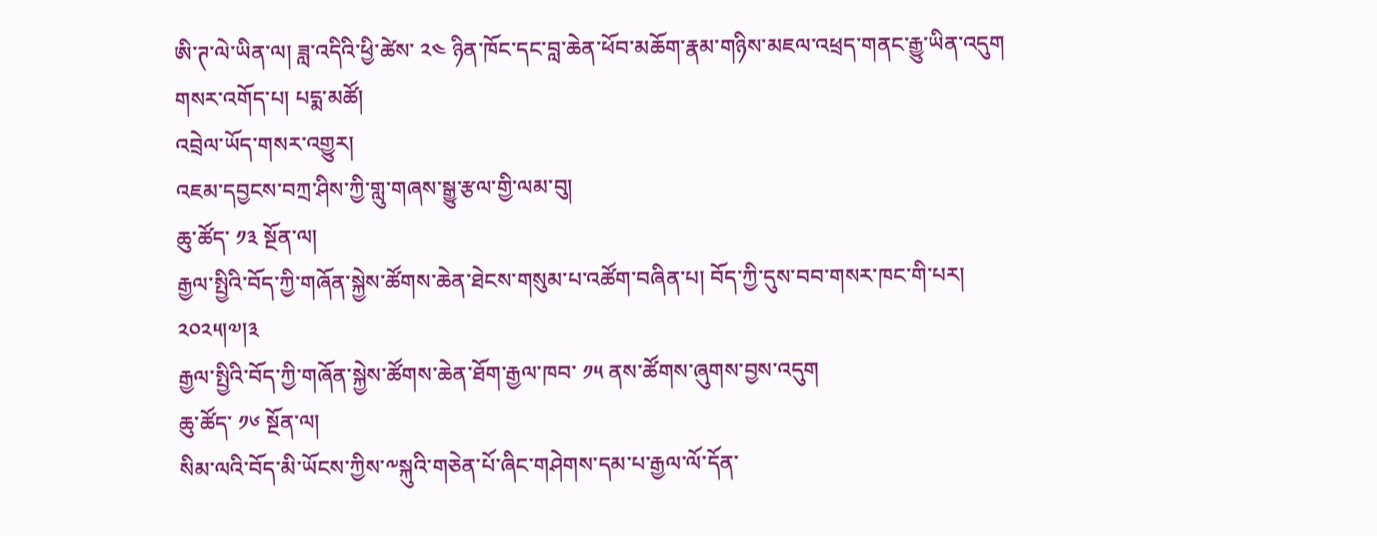ཨི་ཊ་ལེ་ཡིན་ལ། ཟླ་འདིའི་ཕྱི་ཚེས་ ༢༤ ཉིན་ཁོང་དང་བླ་ཆེན་ཕོབ་མཆོག་རྣམ་གཉིས་མཇལ་འཕྲད་གནང་རྒྱུ་ཡིན་འདུག
གསར་འགོད་པ། པདྨ་མཚོ།
འབྲེལ་ཡོད་གསར་འགྱུར།
འཇམ་དབྱངས་བཀྲ་ཤིས་ཀྱི་གླུ་གཞས་སྒྱུ་རྩལ་གྱི་ལམ་བུ།
ཆུ་ཚོད་ ༡༣ སྔོན་ལ།
རྒྱལ་སྤྱིའི་བོད་ཀྱི་གཞོན་སྐྱེས་ཚོགས་ཆེན་ཐེངས་གསུམ་པ་འཚོག་བཞིན་པ། བོད་ཀྱི་དུས་བབ་གསར་ཁང་གི་པར། ༢༠༢༥།༧།༣
རྒྱལ་སྤྱིའི་བོད་ཀྱི་གཞོན་སྐྱེས་ཚོགས་ཆེན་ཐོག་རྒྱལ་ཁབ་ ༡༥ ནས་ཚོགས་ཞུགས་བྱས་འདུག
ཆུ་ཚོད་ ༡༦ སྔོན་ལ།
སིམ་ལའི་བོད་མི་ཡོངས་ཀྱིས་༸སྐུའི་གཅེན་པོ་ཞིང་གཤེགས་དམ་པ་རྒྱལ་ལོ་དོན་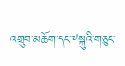འགྲུབ་མཆོག་དང་༸སྐུའི་གཅུང་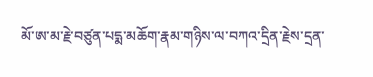མོ་ཨ་མ་རྗེ་བཙུན་པདྨ་མཆོག་རྣམ་གཉིས་ལ་བཀའ་དྲིན་རྗེས་དྲན་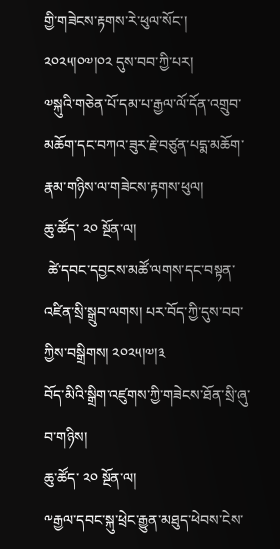གྱི་གཟེངས་རྟགས་རེ་ཕུལ་སོང་།  ༢༠༢༥།༠༧།༠༢ དུས་བབ་ཀྱི་པར།
༧སྐུའི་གཅེན་པོ་དམ་པ་རྒྱལ་ལོ་དོན་འགྲུབ་མཆོག་དང་བཀའ་ཟུར་རྗེ་བཙུན་པདྨ་མཆོག་རྣམ་གཉིས་ལ་གཟེངས་རྟགས་ཕུལ།
ཆུ་ཚོད་ ༢༠ སྔོན་ལ།
 ཚེ་དབང་དབྱངས་མཚོ་ལགས་དང་བསྟན་འཛིན་སྲི་སྒྲུབ་ལགས། པར་བོད་ཀྱི་དུས་བབ་ཀྱིས་བསྒྲིགས། ༢༠༢༥།༧།༣
བོད་མིའི་སྒྲིག་འཛུགས་ཀྱི་གཟེངས་ཐོན་སྲི་ཞུ་བ་གཉིས།
ཆུ་ཚོད་ ༢༠ སྔོན་ལ།
༸རྒྱལ་དབང་སྐུ་ཕྲེང་རྒྱུན་མཐུད་ཕེབས་ངེས་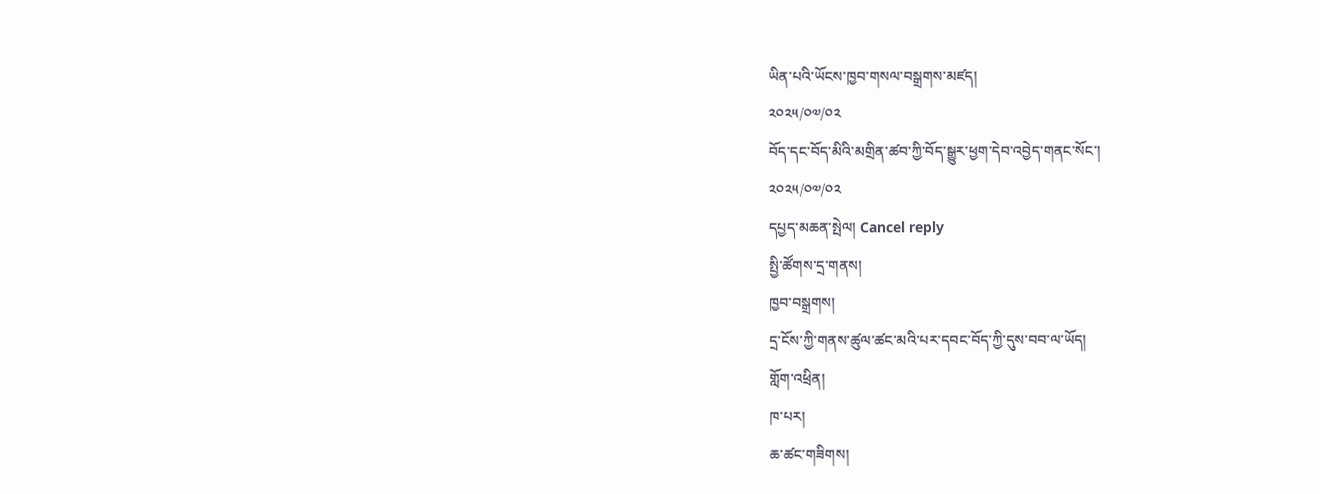ཡིན་པའི་ཡོངས་ཁྱབ་གསལ་བསྒྲགས་མཛད།
༢༠༢༥/༠༧/༠༢
བོད་དང་བོད་མིའི་མགྲིན་ཚབ་ཀྱི་བོད་སྒྱུར་ཕྱག་དེབ་འབྱེད་གནང་སོང་།
༢༠༢༥/༠༧/༠༢
དཔྱད་མཆན་སྤེལ། Cancel reply
སྤྱི་ཚོགས་དྲ་གནས།
ཁྱབ་བསྒྲགས།
དྲ་ངོས་ཀྱི་གནས་ཚུལ་ཚང་མའི་པར་དབང་བོད་ཀྱི་དུས་བབ་ལ་ཡོད།
གློག་འཕྲིན།
ཁ་པར།
ཆ་ཚང་གཟིགས།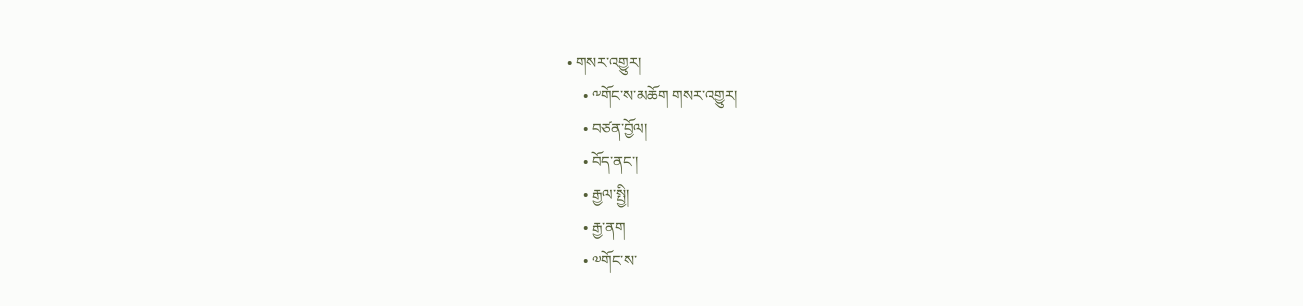• གསར་འགྱུར།
    • ༸གོང་ས་མཆོག གསར་འགྱུར།
    • བཙན་བྱོལ།
    • བོད་ནང་།
    • རྒྱལ་སྤྱི།
    • རྒྱ་ནག
    • ༧གོང་ས་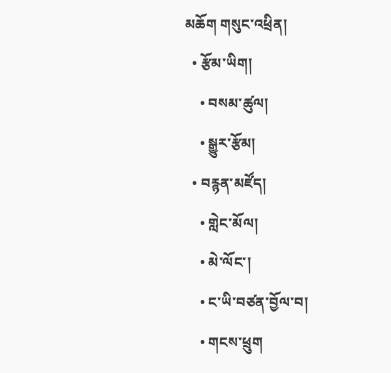མཆོག གསུང་འཕྲིན།
  • རྩོམ་ཡིག།
    • བསམ་ཚུལ།
    • སྒྱུར་རྩོམ།
  • བརྙན་མཛོད།
    • གླེང་མོལ།
    • མེ་ལོང་།
    • ང་ཡི་བཙན་བྱོལ་བ།
    • གངས་ཕྲུག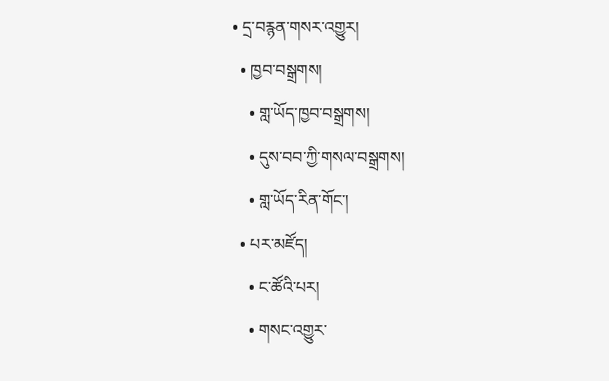• དྲ་བརྙན་གསར་འགྱུར།
  • ཁྱབ་བསྒྲགས།
    • གླ་ཡོད་ཁྱབ་བསྒྲགས།
    • དུས་བབ་ཀྱི་གསལ་བསྒྲགས།
    • གླ་ཡོད་རིན་གོང་།
  • པར་མཛོད།
    • ང་ཚོའི་པར།
    • གསང་འགྱུར་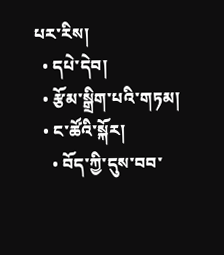པར་རིས།
  • དཔེ་དེབ།
  • རྩོམ་སྒྲིག་པའི་གཏམ།
  • ང་ཚོའི་སྐོར།
    • བོད་ཀྱི་དུས་བབ་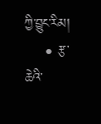ཀྱི་བྱུང་རིམ།
    • རྩ་ཆེའི་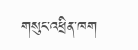གསུང་འཕྲིན་ཁག